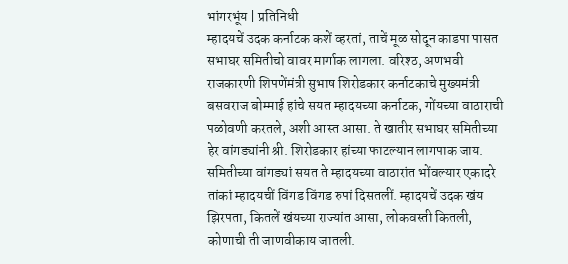भांगरभूंय | प्रतिनिधी
म्हादयचें उदक कर्नाटक कशें व्हरतां, ताचें मूळ सोदून काडपा पासत सभाघर समितीचो वावर मार्गाक लागला. वरिश्ठ, अणभवी राजकारणी शिपणेंमंत्री सुभाष शिरोडकार कर्नाटकाचे मुख्यमंत्री बसवराज बोम्माई हांचे सयत म्हादयच्या कर्नाटक, गोंयच्या वाठाराची पळोवणी करतले, अशी आस्त आसा. ते खातीर सभाघर समितीच्या हेर वांगड्यांनी श्री. शिरोडकार हांच्या फाटल्यान लागपाक जाय. समितीच्या वांगड्यां सयत ते म्हादयच्या वाठारांत भोंवल्यार एकादरे तांकां म्हादयचीं विंगड विंगड रुपां दिसतलीं. म्हादयचें उदक खंय झिरपता, कितलें खंयच्या राज्यांत आसा, लोकवस्ती कितली, कोणाची ती जाणवीकाय जातली.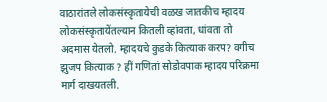वाठारांतले लोकसंस्कृतायेची वळख जातकीच म्हादय लोकसंस्कृतायेंतल्यान कितली व्हांवता, धांवता तो अदमास येतलो. म्हादयचे कुडके कित्याक करप? वगीच झुजप कित्याक ? हीं गणितां सोडोवपाक म्हादय परिक्रमा मार्ग दाखयतली.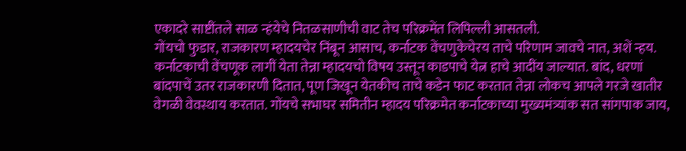एकादरे साष्टींतले साळ न्हंयेचे नितळसाणीची वाट तेच परिक्रमेंत लिपिल्ली आसतली.
गोंयचो फुडार, राजकारण म्हादयचेर निंबून आसाच, कर्नाटक वेंचणुकेचेरय ताचे परिणाम जावचे नात, अशें न्हय. कर्नाटकाची वेंचणूक लागीं येता तेन्ना म्हादयचो विषय उस्तून काडपाचे येत्न हाचे आदींय जाल्यात. बांद, धरणां बांदपाचें उतर राजकारणी दितात, पूण जिखून येतकीच ताचे कडेन फाट करतात तेन्ना लोकच आपले गरजे खातीर वेगळी वेवस्थाय करतात. गोंयचे सभाघर समितीन म्हादय परिक्रमेत कर्नाटकाच्या मुख्यमंत्र्यांक सत सांगपाक जाय,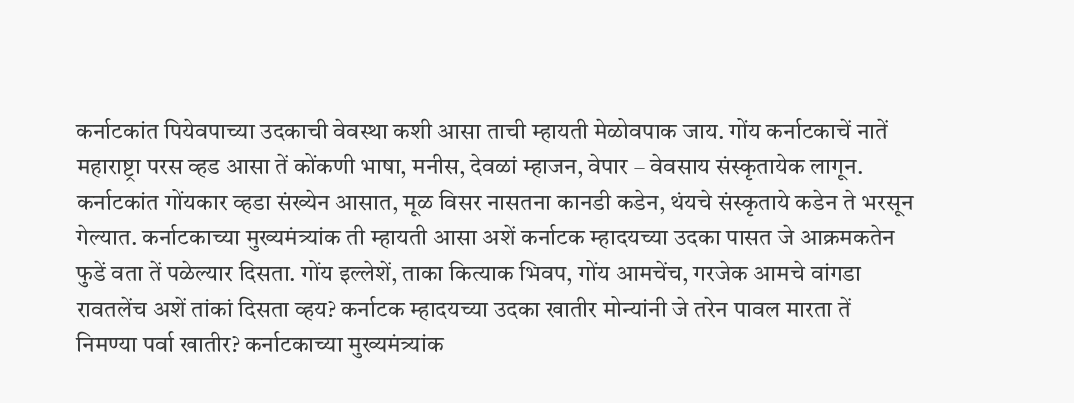कर्नाटकांत पियेवपाच्या उदकाची वेवस्था कशी आसा ताची म्हायती मेळोवपाक जाय. गोंय कर्नाटकाचें नातें महाराष्ट्रा परस व्हड आसा तें कोंकणी भाषा, मनीस, देवळां म्हाजन, वेपार – वेवसाय संस्कृतायेक लागून. कर्नाटकांत गोंयकार व्हडा संख्येन आसात, मूळ विसर नासतना कानडी कडेन, थंयचे संस्कृताये कडेन ते भरसून गेल्यात. कर्नाटकाच्या मुख्यमंत्र्यांक ती म्हायती आसा अशें कर्नाटक म्हादयच्या उदका पासत जे आक्रमकतेन फुडें वता तें पळेल्यार दिसता. गोंय इल्लेशें, ताका कित्याक भिवप, गोंय आमचेंच, गरजेक आमचे वांगडा रावतलेंच अशें तांकां दिसता व्हय? कर्नाटक म्हादयच्या उदका खातीर मोन्यांनी जे तरेन पावल मारता तें निमण्या पर्वा खातीर? कर्नाटकाच्या मुख्यमंत्र्यांक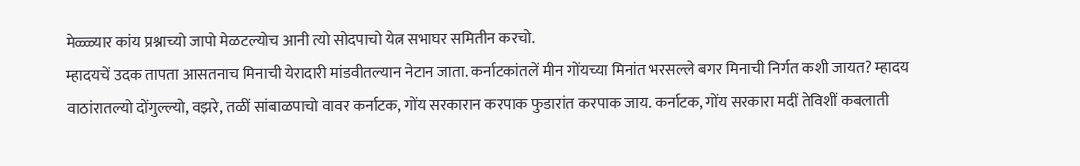मेळ्ळ्यार कांय प्रश्नाच्यो जापो मेळटल्योच आनी त्यो सोदपाचो येत्न सभाघर समितीन करचो.
म्हादयचें उदक तापता आसतनाच मिनाची येरादारी मांडवीतल्यान नेटान जाता. कर्नाटकांतलें मीन गोंयच्या मिनांत भरसल्ले बगर मिनाची निर्गत कशी जायत? म्हादय वाठांरातल्यो दोंगुल्ल्यो, वझरे, तळीं सांबाळपाचो वावर कर्नाटक, गोंय सरकारान करपाक फुडारांत करपाक जाय. कर्नाटक, गोंय सरकारा मदीं तेविशीं कबलाती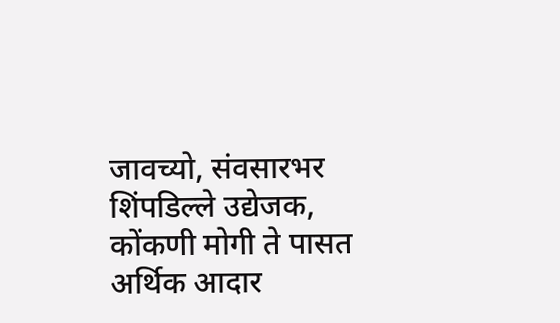जावच्यो, संवसारभर शिंपडिल्ले उद्येजक, कोंकणी मोगी ते पासत अर्थिक आदार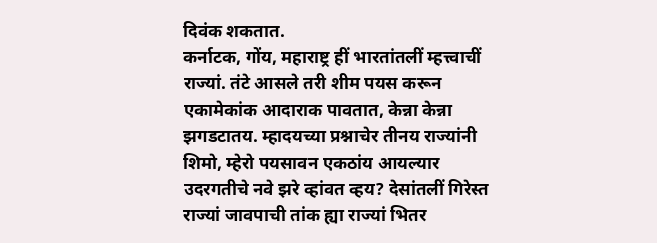दिवंक शकतात.
कर्नाटक, गोंय, महाराष्ट्र हीं भारतांतलीं म्हत्त्वाचीं राज्यां. तंटे आसले तरी शीम पयस करून एकामेकांक आदाराक पावतात, केन्ना केन्ना झगडटातय. म्हादयच्या प्रश्नाचेर तीनय राज्यांनी शिमो, म्हेरो पयसावन एकठांय आयल्यार उदरगतीचे नवे झरे व्हांवत व्हय? देसांतलीं गिरेस्त राज्यां जावपाची तांक ह्या राज्यां भितर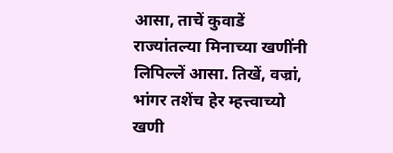आसा, ताचें कुवाडें राज्यांतल्या मिनाच्या खणींनी लिपिल्लें आसा. तिखें, वज्रां, भांगर तशेंच हेर म्हत्त्वाच्यो खणी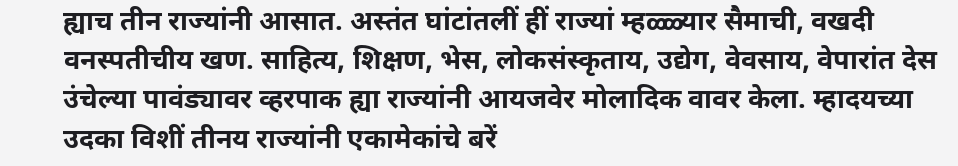ह्याच तीन राज्यांनी आसात. अस्तंत घांटांतलीं हीं राज्यां म्हळ्ळ्यार सैमाची, वखदी वनस्पतीचीय खण. साहित्य, शिक्षण, भेस, लोकसंस्कृताय, उद्येग, वेवसाय, वेपारांत देस उंचेल्या पावंड्यावर व्हरपाक ह्या राज्यांनी आयजवेर मोलादिक वावर केला. म्हादयच्या उदका विशीं तीनय राज्यांनी एकामेकांचे बरें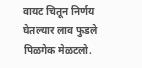वायट चितून निर्णय घेतल्यार लाव फुडले पिळगेक मेळटलो.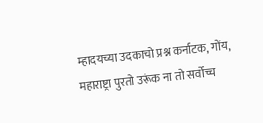म्हादयच्या उदकाचो प्रश्न कर्नाटक, गोंय, महाराष्ट्रा पुरतो उरूंक ना तो सर्वोच्च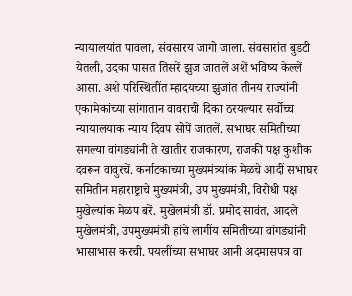न्यायालयांत पावला, संवसारय जागो जाला. संवसारांत बुडटी येतली, उदका पासत तिसरें झुज जातलें अशें भविष्य केल्लें आसा. अशे परिस्थितींत म्हादयच्या झुजांत तीनय राज्यांनी एकामेकांच्या सांगातान वावराची दिका ठरयल्यार सर्वोच्च न्यायालयाक न्याय दिवप सोपें जातलें. सभाघर समितीच्या सगल्या वांगड्यांनी ते खातीर राजकारण, राजकी पक्ष कुशीक दवरून वावुरचें. कर्नाटकाच्या मुख्यमंत्र्यांक मेळचे आदीं सभाघर समितीन महाराष्ट्राचे मुख्यमंत्री, उप मुख्यमंत्री, विरोधी पक्ष मुखेल्यांक मेळप बरें. मुखेलमंत्री डॉ. प्रमोद सावंत, आदले मुखेलमंत्री, उपमुख्यमंत्री हांचे लागींय समितीच्या वांगड्यांनी भासाभास करची. पयलींच्या सभाघर आनी अदमासपत्र वा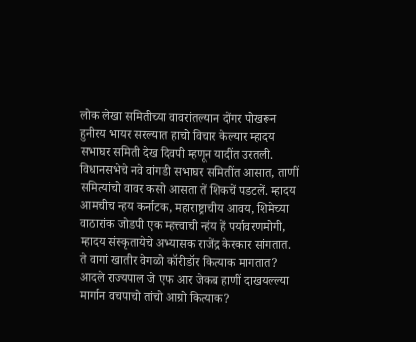लोक लेखा समितीच्या वावरांतल्यान दोंगर पोखरून हुनीरय भायर सरल्यात हाचो विचार केल्यार म्हादय सभाघर समिती देख दिवपी म्हणून यादींत उरतली.
विधानसभेचे नवे वांगडी सभाघर समितींत आसात, ताणीं समित्यांचो वावर कसो आसता तें शिकचें पडटलें. म्हादय आमचीच न्हय कर्नाटक, महाराष्ट्राचीय आवय, शिमेच्या वाठारांक जोडपी एक म्हत्त्वाची न्हंय हें पर्यावरणमोगी, म्हादय संस्कृतायेचे अभ्यासक राजेंद्र केरकार सांगतात. ते वागां खातीर वेगळो कॉरीडॉर कित्याक मागतात? आदले राज्यपाल जे एफ आर जेकब हाणीं दाखयल्ल्या मार्गान वचपाचो तांचो आग्रो कित्याक?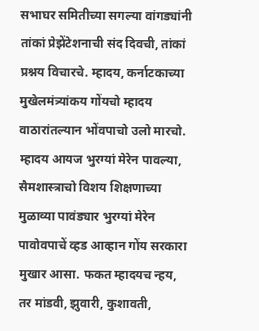सभाघर समितीच्या सगल्या वांगड्यांनी तांकां प्रेझेंटेशनाची संद दिवची, तांकां प्रश्नय विचारचे. म्हादय, कर्नाटकाच्या मुखेलमंत्र्यांकय गोंयचो म्हादय वाठारांतल्यान भोंवपाचो उलो मारचो.
म्हादय आयज भुरग्यां मेरेन पावल्या, सैमशास्त्राचो विशय शिक्षणाच्या मुळाव्या पावंड्यार भुरग्यां मेरेन पावोवपाचें व्हड आव्हान गोंय सरकारा मुखार आसा. फकत म्हादयच न्हय, तर मांडवी, झुवारी, कुशावती,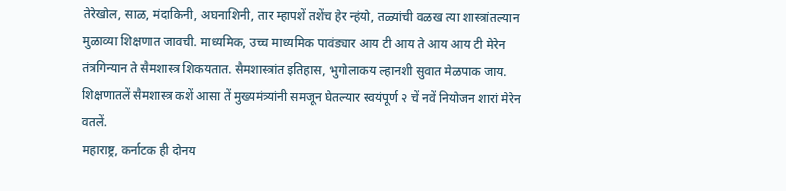तेरेखोल, साळ, मंदाकिनी, अघनाशिनी, तार म्हापशें तशेंच हेर न्हंयो, तळ्यांची वळख त्या शास्त्रांतल्यान मुळाव्या शिक्षणात जावची. माध्यमिक, उच्च माध्यमिक पावंड्यार आय टी आय ते आय आय टी मेरेन तंत्रगिन्यान ते सैमशास्त्र शिकयतात. सैमशास्त्रांत इतिहास, भुगोलाकय ल्हानशी सुवात मेळपाक जाय. शिक्षणातलें सैमशास्त्र कशें आसा तें मुख्यमंत्र्यांनी समजून घेतल्यार स्वयंपूर्ण २ चें नवें नियोजन शारां मेरेन वतलें.
महाराष्ट्र, कर्नाटक ही दोनय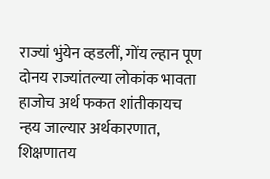राज्यां भुंयेन व्हडलीं, गोंय ल्हान पूण दोनय राज्यांतल्या लोकांक भावता हाजोच अर्थ फकत शांतीकायच न्हय जाल्यार अर्थकारणात, शिक्षणातय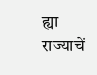ह्या राज्याचें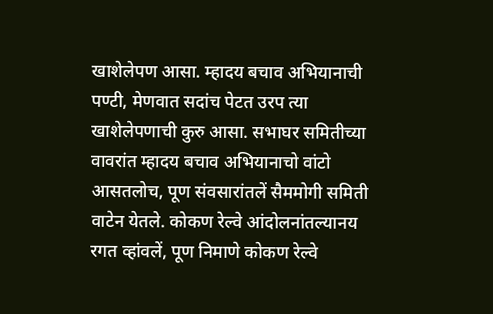खाशेलेपण आसा. म्हादय बचाव अभियानाची पण्टी, मेणवात सदांच पेटत उरप त्या खाशेलेपणाची कुरु आसा. सभाघर समितीच्या वावरांत म्हादय बचाव अभियानाचो वांटो आसतलोच, पूण संवसारांतलें सैममोगी समिती वाटेन येतले. कोकण रेल्वे आंदोलनांतल्यानय रगत व्हांवलें, पूण निमाणे कोकण रेल्वे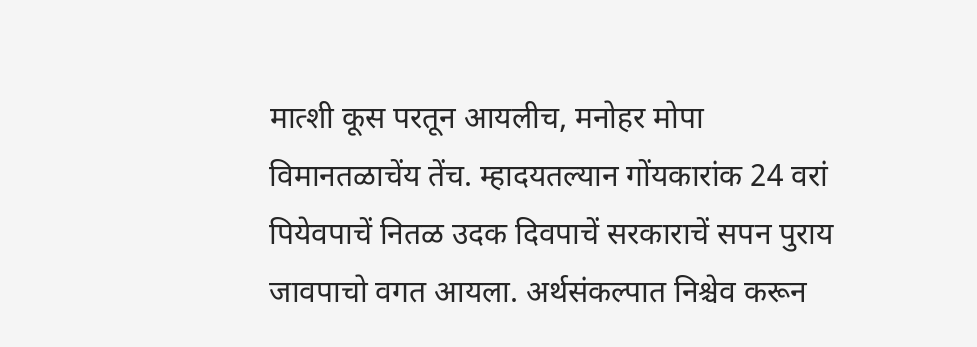मात्शी कूस परतून आयलीच, मनोहर मोपा विमानतळाचेंय तेंच. म्हादयतल्यान गोंयकारांक 24 वरां पियेवपाचें नितळ उदक दिवपाचें सरकाराचें सपन पुराय जावपाचो वगत आयला. अर्थसंकल्पात निश्चेव करून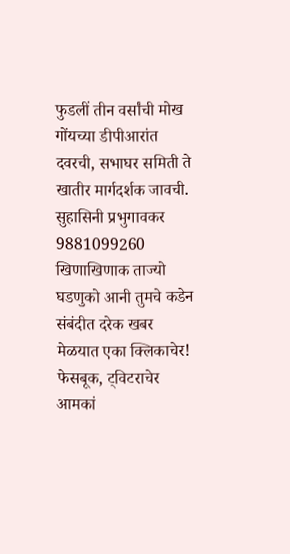फुडलीं तीन वर्सांची मोख गोंयच्या डीपीआरांत दवरची, सभाघर समिती ते खातीर मार्गदर्शक जावची.
सुहासिनी प्रभुगावकर
9881099260
खिणाखिणाक ताज्यो घडणुको आनी तुमचे कडेन संबंदीत दरेक खबर मेळयात एका क्लिकाचेर! फेसबूक, ट्विटराचेर आमकां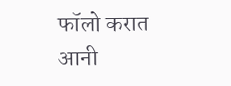फॉलो करात आनी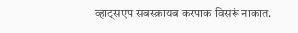व्हाट्सएप सबस्क्रायब करपाक विसरूं नाकात.